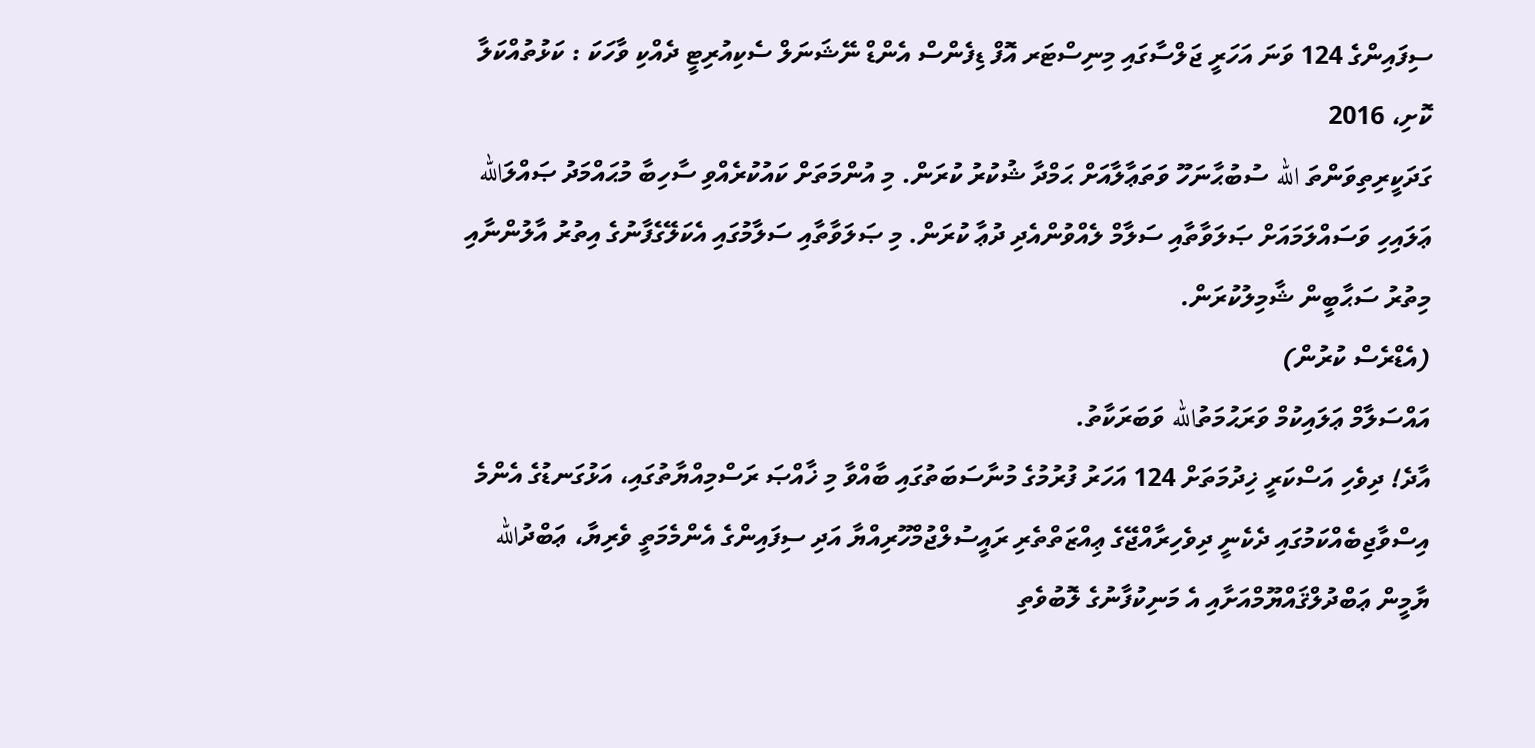ސިފައިންގެ 124 ވަނަ އަހަރީ ޖަލްސާގައި މިނިސްޓަރ އޮފް ޑިފެންސް އެންޑް ނޭޝަނަލް ސެކިއުރިޓީ ދެއްކި ވާހަކަ : ކަޅުތުއްކަލާ ކޮށި، 2016
ގަދަކީރިތިވަންތަ الله ސުބުޙާނަހޫ ވަތަޢާލާއަށް ޙަމްދާ ޝުކުރު ކުރަން. މި އުންމަތަށް ކައުކުރެއްވި ސާހިބާ މުޙައްމަދު ޞައްލަالله ޢަލައިހި ވަސައްލަމައަށް ޞަލަވާތާއި ސަލާމް ލެއްވުންއެދި ދުޢާ ކުރަން. މި ޞަލަވާތާއި ސަލާމުގައި އެކަލޭގެފާނުގެ އިތުރު އާލުންނާއި މިތުރު ސަޙާބީން ޝާމިލުކުރަން.
(އެޑްރެސް ކުރުން)
އައްސަލާމް ޢަލައިކުމް ވަރަޙުމަތުالله ވަބަރަކާތު.
އާދެ! ދިވެހި އަސްކަރީ ޚިދުމަތަށް 124 އަހަރު ފުރުމުގެ މުނާސަބަތުގައި ބާއްވާ މި ޚާއްޞަ ރަސްމިއްޔާތުގައި، އަޅުގަނޑުގެ އެންމެ އިސްވާޖިބެއްކަމުގައި ދެކެނީ ދިވެހިރާއްޖޭގެ ޢިއްޒަތްތެރި ރައީސުލްޖުމްހޫރިއްޔާ އަދި ސިފައިންގެ އެންމެމަތީ ވެރިޔާ، ޢަބްދުالله ޔާމީން ޢަބްދުލްޤައްޔޫމްއަށާއި އެ މަނިކުފާނުގެ ލޮބުވެތި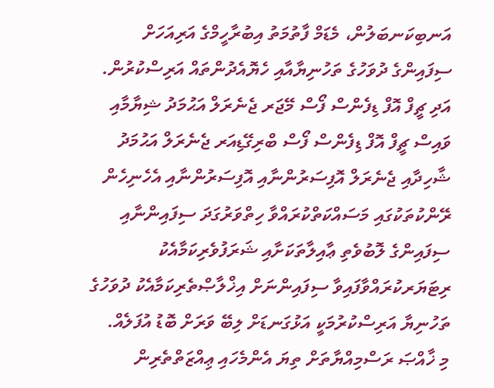އަނބިކަނބަލުން، މެޑަމް ފާތުމަތު އިބުރާހީމްގެ އަރިއަހަށް ސިފައިންގެ ދުވަހުގެ ތަހުނިޔާއާއި ހެޔޮއެދުންތައް އަރިސްކުރުން.
އަދި ޗީފް އޮފް ޑިފެންސް ފޯސް މޭޖަރ ޖެނެރަލް އަޙުމަދު ޝިޔާމާއި ވައިސް ޗީފް އޮފް ޑިފެންސް ފޯސް ބްރިގޭޑިއަރ ޖެނެރަލް އަޙުމަދު ޝާހިދާއި ޖެނެރަލް އޮފިސަރުންނާއި އޮފިސަރުންނާއި އެހެނިހެން ރޭންކުތަކުގައި މަސައްކަތްކުރައްވާ ހިތްވަރުގަދަ ސިފައިންނާއި ސިފައިންގެ ލޮބުވެތި ޢާއިލާތަކަށާއި ޝަރަފުވެރިކަމާއެކު ރިޓަޔަރކުރައްވާފައިވާ ސިފައިންނަށް އިޚްލާޞްތެރިކަމާއެކު ދުވަހުގެ ތަހުނިޔާ އަރިސްކުރުމަކީ އަޅުގަނޑަށް ލިބޭ ވަރަށް ބޮޑު އުފަލެއް.
މި ޚާއްޞަ ރަސްމިއްޔާތަށް ތިޔަ އެންމެހައި ޢިއްޒަތްތެރިން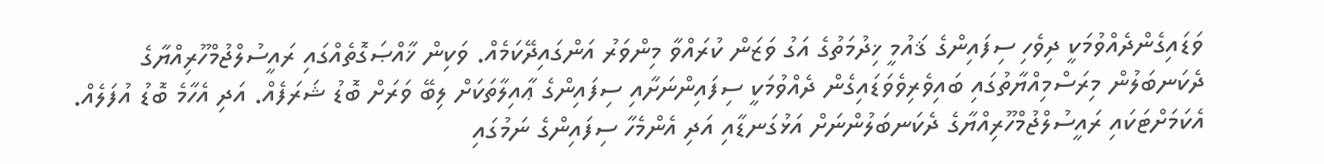ވަޑައިގެންދެއްވުމަކީ ދިވެހި ސިފައިންގެ ޤައުމީ ޚިދުމަތުގެ އަގު ވަޒަން ކުރައްވާ މިންވަރު އަންގައިދޭކަމެއް. ވަކިން ޚާއްޞަގޮތެއްގައި ރައީސުލްޖުމްހޫރިއްޔާގެ ދެކަނބަލުން މިރަސްމިއްޔާތުގައި ބައިވެރިވެވަޑައިގެން ދެއްވުމަކީ ސިފައިންނަށާއި ސިފައިންގެ ޢާއިލާތަކަށް ލިބޭ ވަރަށް ބޮޑު ޝަރަފެއް. އަދި އެހާމެ ބޮޑު އުފަލެއް. އެކަމަށްޓަކައި ރައީސުލްޖުމްހޫރިއްޔާގެ ދެކަނބަލުންނަށް އަޅުގަނޑާއި އަދި އެންމެހާ ސިފައިންގެ ނަމުގައި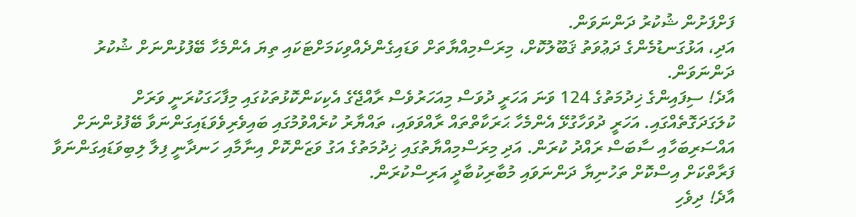ފަށްފަށުން ޝުކުރު ދަންނަވަން.
އަދި، އަޅުގަނޑުމެންގެ ދަޢުވަތު ޤަބޫލުކޮށް، މިރަސްމިއްޔާތަށް ވަޑައިގެންދެއްވިކަމަށްޓަކައި ތިޔަ އެންމެހާ ބޭފުޅުންނަށް ޝުކުރު ދަންނަވަން.
އާދެ! ސިފައިންގެ ޚިދުމަތުގެ 124 ވަނަ އަހަރީ ދުވަސް މިއަހަރުވެސް ރާއްޖޭގެ އެކިކަންކޮޅުތަކުގައި މިފާހަގަކުރަނީ ވަރަށް ކުލަގަދަގޮތެއްގައި. އަހަރީ ދުވަހާގުޅޭ އެންމެހާ ޙަރަކާތްތައް ރާއްވަވައި، ތައްޔާރު ކުރެއްވުމުގައި ބައިވެރިވެވަޑައިގަންނަވާ ބޭފުޅުންނަށް އައްސަރިބަހާއި ސާބަސް ރައްދު ކުރަން. އަދި މިރަސްމިއްޔާތުގައި ޚިދުމަތުގެ އަގު ވަޒަންކޮށް އިނާމާއި ހަނދާނީ ފިލާ ލިބިވަޑައިގަންނަވާ ފަރާތްކަށް އިސްކޮށް ތަހުނިޔާ ދަންނަވައި މުބާރިކުބާދީ އަރިސްކުރަން.
އާދެ! ދިވެހި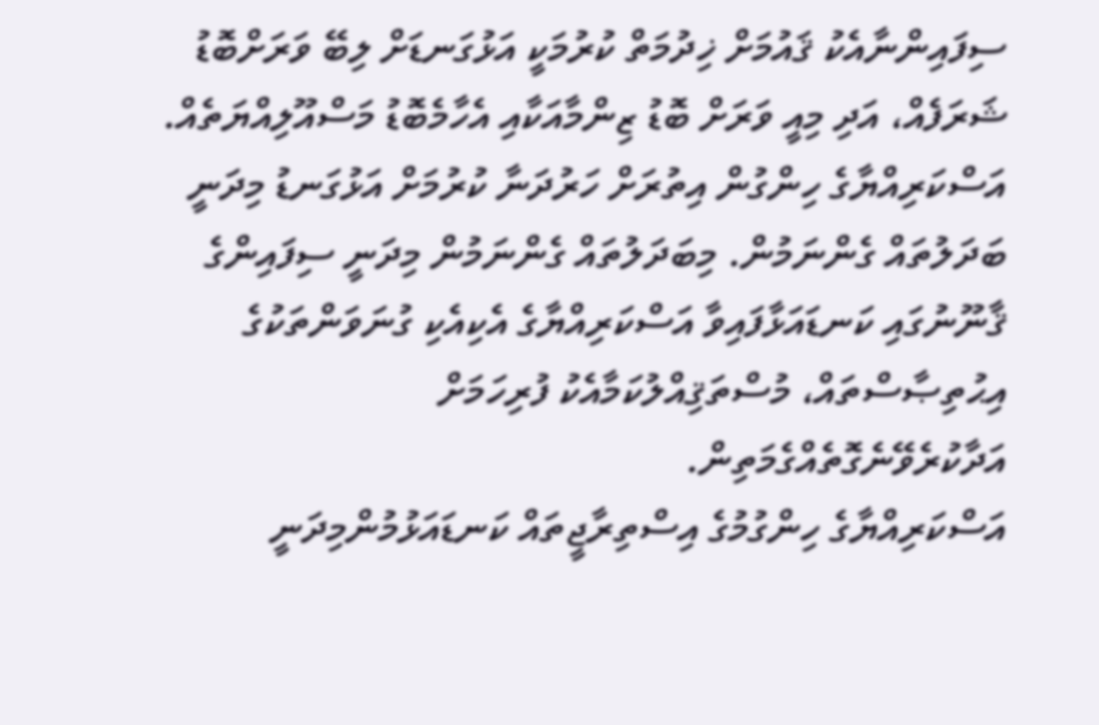ސިފައިންނާއެކު ޤައުމަށް ޚިދުމަތް ކުރުމަކީ އަޅުގަނޑަށް ލިބޭ ވަރަށްބޮޑު ޝަރަފެއް، އަދި މިއީ ވަރަށް ބޮޑު ޒިންމާއަކާއި އެހާމެބޮޑު މަސްއޫލިއްޔަތެއް. އަސްކަރިއްޔާގެ ހިންގުން އިތުރަށް ހަރުދަނާ ކުރުމަށް އަޅުގަނޑު މިދަނީ ބަދަލުތައް ގެންނަމުން. މިބަދަލުތައް ގެންނަމުން މިދަނީ ސިފައިންގެ ޤާނޫނުގައި ކަނޑައަޅާފައިވާ އަސްކަރިއްޔާގެ އެކިއެކި ގުނަވަންތަކުގެ އިޙުތިޞާސްތައް، މުސްތަޤިއްލުކަމާއެކު ފުރިހަމަށް އަދާކުރެވޭނެގޮތެއްގެމަތިން.
އަސްކަރިއްޔާގެ ހިންގުމުގެ އިސްތިރާޖީތައް ކަނޑައަޅުމުންމިދަނީ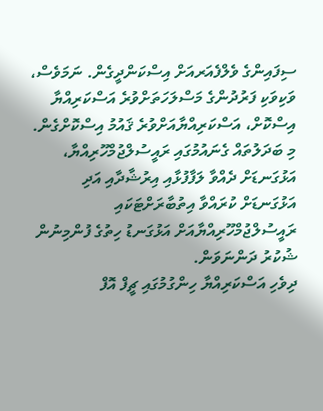ސިފައިންގެ ވެލްފެއަރއަށް އިސްކަންދީގެން. ނަމަވެސް، ވަކިވަކި ފަރުދުންގެ މަސްލަހަތަށްވުރެ އަސްކަރިއްޔާ އިސްކޮށް، އަސްކަރިއްޔާއަށްވުރެ ޤައުމު އިސްކޮށްގެން. މި ބަދަލުތައް ގެނައުމުގައި ރައީސުލްޖުމްހޫރިއްޔާ، އަޅުގަނޑަށް ދެއްވާ ލަފާފުޅާއި އިރުޝާދާއި އަދި އަޅުގަނޑަށް ކުރައްވާ އިތުބާރަށްޓަކައި ރައީސުލްޖުމްހޫރިއްޔާއަށް އަޅުގަނޑު ހިތުގެ ފުންމިނުން ޝުކުރު ދަންނަވަން.
ދިވެހި އަސްކަރިއްޔާ ހިންގުމުގައި ޗީފް އޮފް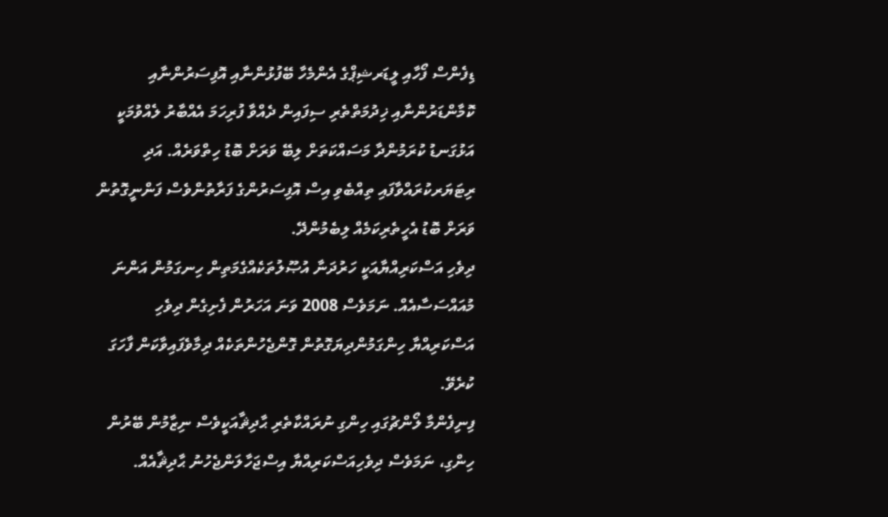ޑިފެންސް ފޯހާއި ލީޑަރޝިޕްގެ އެންމެހާ ބޭފުޅުންނާއި އޮފިސަރުންނާއި ކޮމާންޑަރުންނާއި ޚިދުމަތްތެރި ސިފައިން ދެއްވާ ފުރިހަމަ އެއްބާރު ލެއްވުމަކީ އަޅުގަނޑު ކުރަމުންދާ މަސައްކަތަށް ލިބޭ ވަރަށް ބޮޑު ހިތްވަރެއް. އަދި ރިޓަޔަރކުރައްވާފައި ތިއްބެވި އިސް އޮފިސަރުންގެ ފަރާތުންވެސް ފަންނީގޮތުން ވަރަށް ބޮޑު އެހީތެރިކަމެއް ލިބެމުންދޭ.
ދިވެހި އަސްކަރިއްޔާއަކީ ހަރުދަނާ އުޞޫލުތަކެއްގެމަތިން ހިނގަމުން އަންނަ މުއައްސަސާއެއް. ނަމަވެސް 2008 ވަނަ އަހަރުން ފެށިގެން ދިވެހި އަސްކަރިއްޔާ ހިންގަމުންދިޔަގޮތުން ގޮންޖެހުންތަކެއް ދިމާވެފައިވާކަން ފާހަގަ ކުރެވޭ.
ފިނިފެންމާ ލޯންޗުގައި ހިންގި ނުރައްކާތެރި ޙާދިޘާއަކީވެސް ނިޒާމުން ބޭރުން ހިންގި، ނަމަވެސް ދިވެހިއަސްކަރިއްޔާ އިސްޖަހާލަންޖެހުނު ޙާދިޘާއެއް.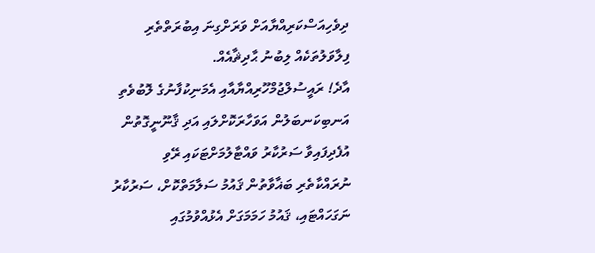ދިވެހިއަސްކަރިއްޔާއަށް ވަރަށްގިނަ އިބުރަތްތެރި ފިލާވަލުތަކެއް ލިބުނު ޙާދިޘާއެއް.
އާދެ! ރައީސުލްޖުމްހޫރިއްޔާއާއި އެމަނިކުފާނުގެ ލޮބުވެތި އަނބިކަނބަލުން އަވަހާރަކޮށްލައި އަދި ޤާނޫނީގޮތުން އުފެދިފައިވާ ސަރުކާރު ވައްޓާލުމަށްޓަކައި ރޭވި ނުރައްކާތެރި ބަޣާވާތުން ޤައުމު ސަލާމަތްކޮށް، ސަރުކާރު ނަގަހައްޓައި، ޤައުމު ހަމަމަގަށް އެޅުއްވުމުގައި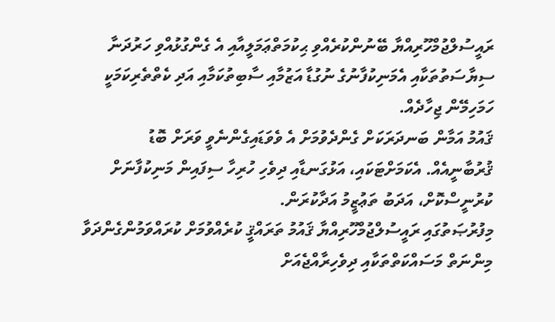ރައީސުލްޖުމްހޫރިއްޔާ ބޭނުންކުރެއްވި ޙިކުމަތްޢަމަލީއާއި އެ ގެންގުޅުއްވި ހަރުދަނާ ސިޔާސަތުތަކާއި އެމަނިކުފާނުގެ ނުގުޑާ އަޒުމާއި ސާބިތުކަމާއި އަދި ކެތްތެރިކަމަކީ ހަމަހިމޭން ޖިހާދެއް.
ޤައުމު އަމާން ބަނދަރަކަށް ގެންދެވުމަށް އެ ވެވަޑައިގެންނެވީ ވަރަށް ބޮޑު ޤުރުބާނީއެއް. އެކަމަށްޓަކައި، އަޅުގަނޑާއި ދިވެހި ހުރިހާ ސިފައިން މަނިކުފާނަށް ކުރުނީސްކޮށް، އަދަބު ތަޢުޒީމު އަދާކުރަން.
މިފުރުޞަތުގައި ރައީސުލްޖުމްހޫރިއްޔާ ޤައުމު ތަރައްޤީ ކުރެއްވުމަށް ކުރައްވަމުންގެންދަވާ މިންނަތް މަސައްކަތްތަކާއި ދިވެހިރާއްޖެއަށް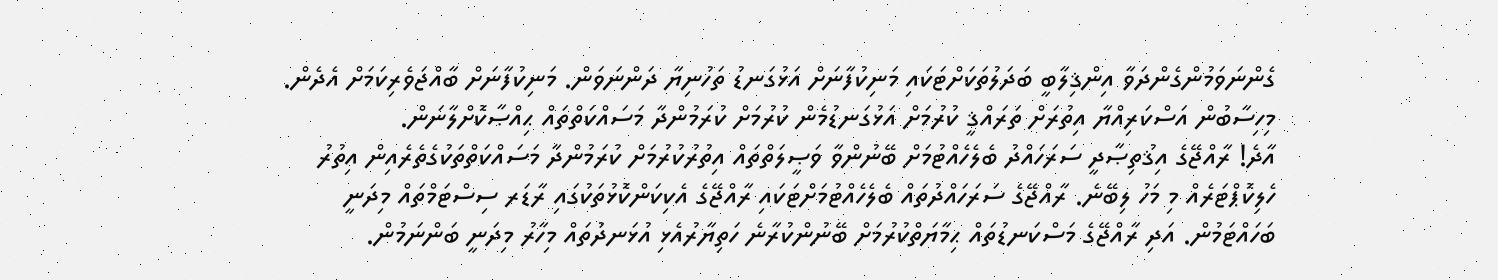ގެންނަވަމުންގެންދަވާ އިންޤިލާބީ ބަދަލުތަކަށްޓަކައި މަނިކުފާނަށް އަޅުގަނޑު ތަހުނިޔާ ދަންނަވަން. މަނިކުފާނަށް ބާއްޖަވެރިކަމަށް އެދެން.
މިހިސާބުން އަސްކަރިއްޔާ އިތުރަށް ތަރައްޤީ ކުރުމަށް އަޅުގަނޑުމެން ކުރުމަށް ކުރަމުންދާ މަސައްކަތްތައް ޙިއްޞާކޮށްލާނަން.
އާދެ! ރާއްޖޭގެ އިޤުތިޞާދީ ސަރަހައްދު ބެލެހެއްޓުމަށް ބޭނުންވާ ވަޞީލަތްތައް އިތުރުކުރުމަށް ކުރަމުންދާ މަސައްކަތްތަކުގެތެރެއިން އިތުރު ހެލިކޮޕްޓަރެއް މި މަހު ލިބޭނެ. ރާއްޖޭގެ ސަރަހައްދުތައް ބެލެހެއްޓުމަށްޓަކައި ރާއްޖޭގެ އެކިކަންކޮޅުތަކުގައި ރާޑަރ ސިސްޓަމްތައް މިދަނީ ބަހައްޓަމުން. އަދި ރާއްޖޭގެ މަސްކަނޑުތައް ޙިމާޔަތްކުރުމަށް ބޭނުންކުރާނެ ހަތިޔާރުއެޅި އުޅަނދުތައް މިހާރު މިދަނީ ބަންނަމުން.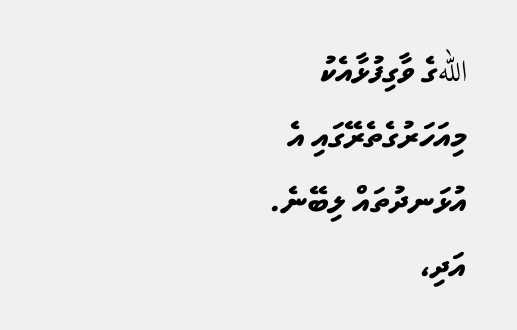اللهގެ ވާގިފުޅާއެކު މިއަހަރުގެތެރޭގައި އެ އުޅަނދުތައް ލިބޭނެ. އަދި،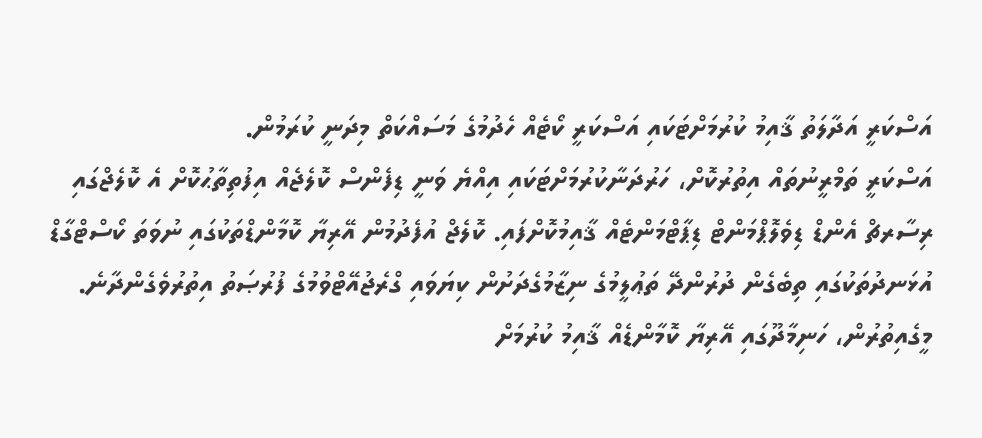އަސްކަރީ އަދާލަތު ޤާއިމު ކުރުމަށްޓަކައި އަސްކަރީ ކޯޓެއް ހެދުމުގެ މަސައްކަތް މިދަނީ ކުރަމުން.
އަސްކަރީ ތަމްރީނުތައް އިތުރުކޮށް، ހަރުދަނާކުރުމަށްޓަކައި އިއްޔެ ވަނީ ޑިފެންސް ކޮލެޖެއް އިފުތިތާޙުކޮށް އެ ކޮލެޖްގައި ރިސާރޗް އެންޑް ޑިވެލޮޕްމަންޓް ޑިޕާޓްމަންޓެއް ޤާއިމުކޮށްފައި. ކޮލެޖް އުފެދުމުން އޭރިޔާ ކޮމާންޑްތަކުގައި ނުވަތަ ކޯސްޓްގާޑް އުޅަނދުތަކުގައި ތިބެގެން ދުރުންދޭ ތަޢުލީމުގެ ނިޒާމުގެދަށުން ކިޔަވައި ގްރެޖުއޭޓްވުމުގެ ފުރުޞަތު އިތުރުވެގެންދާނެ. މީގެއިތުރުން، ހަނިމާދޫގައި އޭރިޔާ ކޮމާންޑެއް ޤާއިމު ކުރުމަށް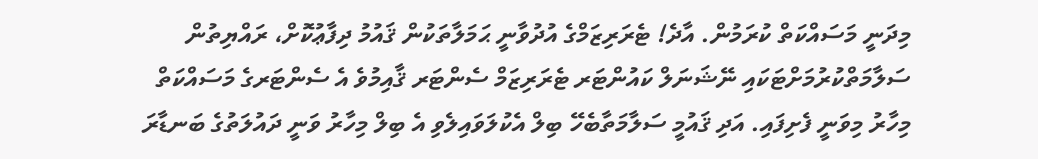މިދަނީ މަސައްކަތް ކުރަމުން. އާދެ! ޓެރަރިޒަމްގެ އުދުވާނީ ޙަމަލާތަކުން ޤައުމު ދިފާޢުކޮށް، ރައްޔިތުން ސަލާމަތްކުރުމަށްޓަކައި ނޭޝަނަލް ކައުންޓަރ ޓެރަރިޒަމް ސެންޓަރ ޤާއިމުވެ އެ ސެންޓަރގެ މަސައްކަތް މިހާރު މިވަނީ ފެށިފައި. އަދި ޤައުމީ ސަލާމަތާބެހޭ ބިލް އެކުލަވައިލެވި އެ ބިލް މިހާރު ވަނީ ދައުލަތުގެ ބަނޑާރަ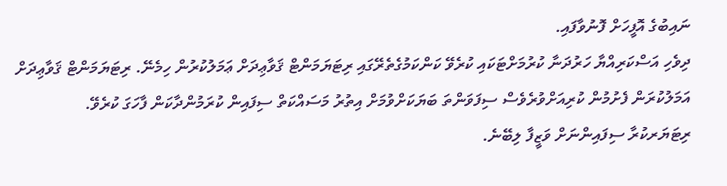ނައިބުގެ އޮފީހަށް ފޮނުވާފައި.
ދިވެހި އަސްކަރިއްޔާ ހަރުދަނާ ކުރުމަށްޓަކައި ކުރެވޭ ކަންކަމުގެތެރޭގައި ރިޓަޔަމަންޓް ޤަވާޢިދަށް ޢަމަލުކުރުން ހިމެނޭ. ރިޓަޔަމަންޓް ޤަވާޢިދަށް އަމަލުކުރަން ފެށުމުން ކުރިއަށްވުރެވެސް ސިފަވަންތަ ބަޔަކަށްވުމަށް އިތުރު މަސައްކަތް ސިފައިން ކުރަމުންދާކަން ފާހަގަ ކުރެވޭ.
ރިޓަޔަރކުރާ ސިފައިންނަށް ވަޒީފާ ލިބޭނެ.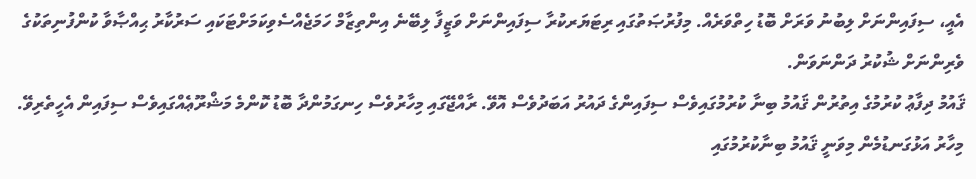އެއީ، ސިފައިންނަށް ލިބުނު ވަރަށް ބޮޑު ހިތްވަރެއް. މިފުރުޞަތުގައި ރިޓަޔަރކުރާ ސިފައިންނަށް ވަޒީފާ ލިބޭނެ އިންތިޒާމް ހަމަޖެއްސެވިކަމަށްޓަކައި ސަރުކާރު ޙިއްޞާވާ ކުންފުނިތަކުގެ ވެރިންނަށް ޝުކުރު ދަންނަވަން.
ޤައުމު ދިފާޢު ކުރުމުގެ އިތުރުން ޤައުމު ބިނާ ކުރުމުގައިވެސް ސިފައިންގެ ދައުރު އަބަދުވެސް އޮވޭ. ރާއްޖޭގައި މިހާރުވެސް ހިނގަމުންދާ ބޮޑު ކޮންމެ މަޝްރޫޢެއްގައިވެސް ސިފައިން އެހީތެރިވޭ. މިހާރު އަޅުގަނޑުމެން މިވަނީ ޤައުމު ބިނާކުރުމުގައި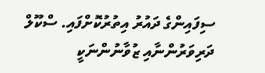ސިފައިންގެ ދައުރު އިތުރުކޮށްފައި. ސްކޫލް ދަރިވަރުންނާއި ޒުވާނުންނަކީ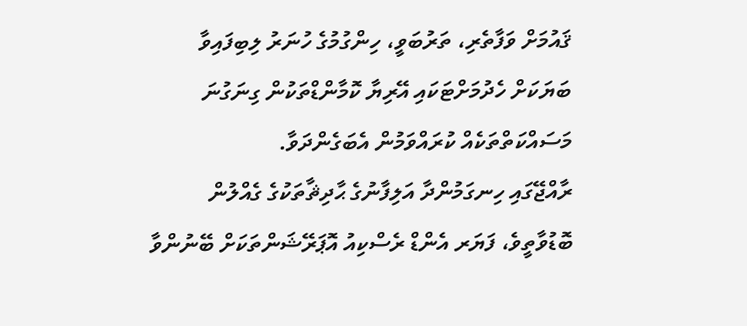ޤައުމަށް ވަފާތެރި، ތަރުބަވީ، ހިންގުމުގެ ހުނަރު ލިބިފައިވާ ބަޔަކަށް ހެދުމަށްޓަކައި އޭރިޔާ ކޮމާންޑްތަކުން ގިނަގުނަ މަސައްކަތްތަކެއް ކުރައްވަމުން އެބަގެންދަވާ.
ރާއްޖޭގައި ހިނގަމުންދާ އަލިފާނުގެ ޙާދިޘާތަކުގެ ގެއްލުން ބޮޑުވާތީވެ، ފަޔަރ އެންޑް ރެސްކިއު އޮޕަރޭޝަންތަކަށް ބޭނުންވާ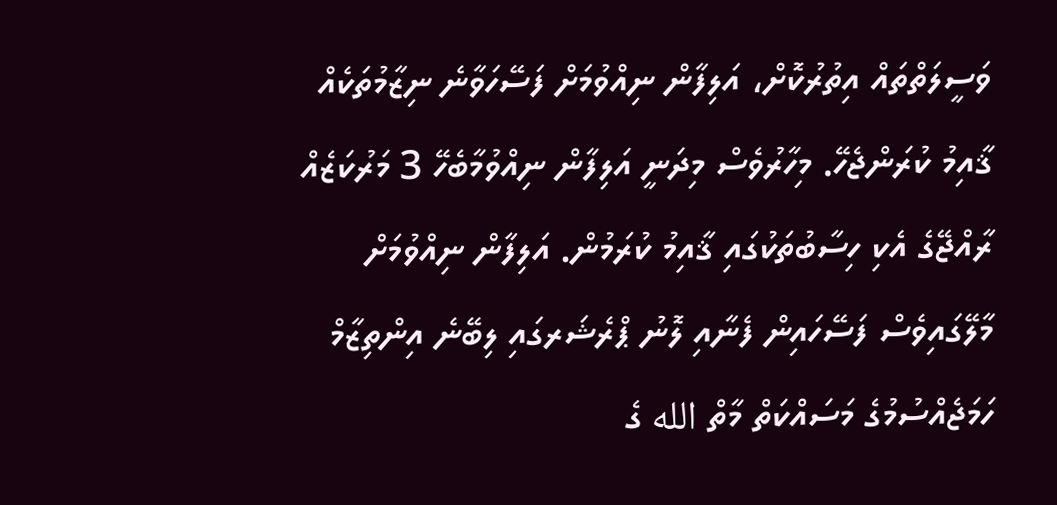ވަސީލަތްތައް އިތުރުކޮށް، އަލިފާން ނިއްވުމަށް ފަސޭހަވާނެ ނިޒާމުތަކެއް ޤާއިމު ކުރަންޖެހޭ. މިހާރުވެސް މިދަނީ އަލިފާން ނިއްވުމާބެހޭ 3 މަރުކަޒެއް ރާއްޖޭގެ އެކި ހިސާބުތަކުގައި ޤާއިމު ކުރަމުން. އަލިފާން ނިއްވުމަށް މާލޭގައިވެސް ފަސޭހައިން ފެނާއި ލޮނު ޕްރެޝަރގައި ލިބޭނެ އިންތިޒާމް ހަމަޖެއްސުމުގެ މަސައްކަތް މާތް الله ގެ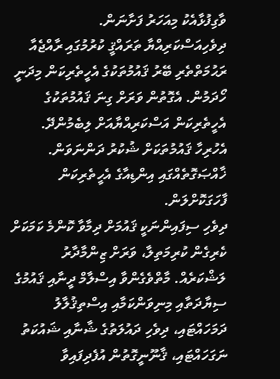ވާގިފުޅާއެކު މިއަހަރު ފަށާނަން.
ދިވެހިއަސްކަރިއްޔާ ތަރައްޤީ ކުރުމުގައި ރާއްޖެއާ ރަޙުމަތްތެރި ބޭރު ޤައުމުތަކުގެ އެހީތެރިކަން މިދަނީ ހޯދަމުން. އެގޮތުން ވަރަށް ގިނަ ޤައުމުތަކުގެ އެހީތެރިކަން އަސްކަރިއްޔާއަށް ލިބެމުންދޭ. އެހުރިހާ ޤައުމުތަކަށް ޝުކުރު ދަންނަވަން. ޚާއްޞަގޮތެއްގައި އިންޑިއާގެ އެހީތެރިކަން ފާހަގަކޮށްލަން.
ދިވެހި ސިފައިންނަކީ ޤައުމަށް ދިމާވާ ކޮންމެ ކަމަކަށް ކެރިގެން ކުރިމަތިލާ، ވަރަށް ޒިންމާދާރު ލަޝްކަރެއް. މާތްވެގެންވާ އިސްލާމް ދީނާއި ޤައުމުގެ ސިޔާދަތާއި މިނިވަންކަމާއި އިސްތިޤުލާލު ދަމަހައްޓައި، ދިވެހި ދައުލަތުގެ ޝާނާއި ޝައުކަތު ނަގަހައްޓައި، ޤާނޫނީގޮތުން އުފެދިފައިވާ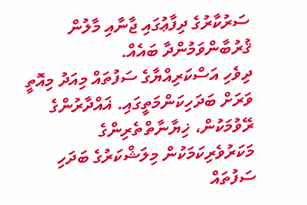ސަރުކާރުގެ ދިފާޢުގައި ޖާނާއި މާލުން ޤުރުބާންވަމުންދާ ބައެއް.
ދިވެހި އަސްކަރިއްޔާގެ ސަފުތައް މިއަދު މިއޮތީ ވަރަށް ބަދަހިކަންމަތީގައި. ޣައްދާރުންގެ ރޭވުމަކުން، ޚިޔާނާތްތެރިންގެ މަކަރުވެރިކަމަކުން މިލަޝްކަރުގެ ބަދަހި ސަފުތައް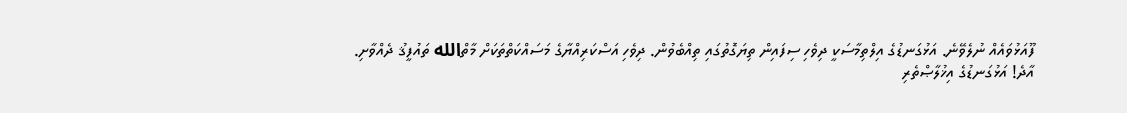ފޫއަޅުވައެއް ނުލެވޭނެ. އަޅުގަނޑުގެ އިލްތިމާސަކީ ދިވެހި ސިފައިން ތިޔަގޮތުގައި ތިއްބެވުން. ދިވެހި އަސްކަރިއްޔާގެ މަސައްކަތްތަކަށް މާތްالله ތައުފީޤު ދެއްވާށި.
އާދެ! އަޅުގަނޑުގެ އިޚުލާޞްތެރި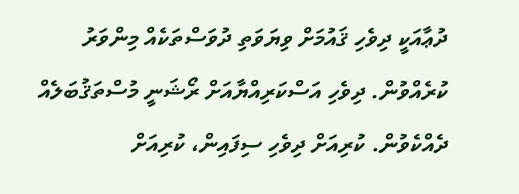ދުޢާއަކީ ދިވެހި ޤައުމަށް ވިޔަވަތި ދުވަސްތަކެއް މިންވަރު ކުރެއްވުން. ދިވެހި އަސްކަރިއްޔާއަށް ރޯޝަނީ މުސްތަޤުބަލެއް ދެއްކެވުން. ކުރިއަށް ދިވެހި ސިފައިން، ކުރިއަށް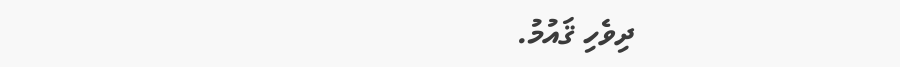ދިވެހި ޤައުމު.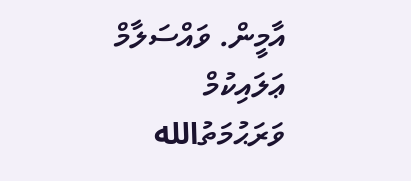އާމީން. ވައްސަލާމް ޢަލައިކުމް ވަރަޙުމަތުالله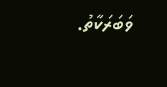ވަބަރަކާތު.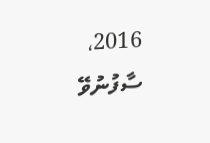2016، ސާފުނުވޭ